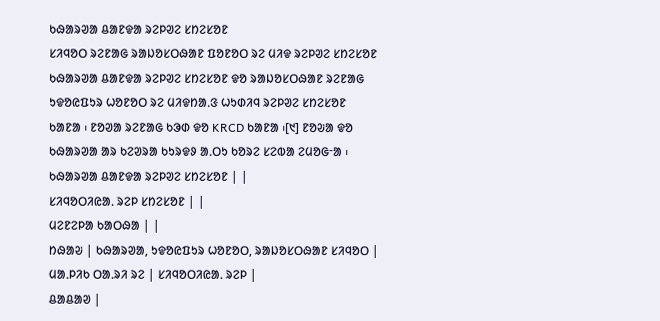ᱠᱷᱟᱨᱣᱟ ᱪᱟᱱᱫᱟ ᱨᱮᱞᱣᱮ ᱥᱴᱮᱥᱚᱱ
ᱥᱤᱧᱚᱛ ᱨᱮᱱᱟᱜ ᱨᱟᱡᱚᱥᱛᱷᱟᱱ ᱯᱚᱱᱚᱛ ᱨᱮ ᱢᱤᱫ ᱨᱮᱞᱣᱮ ᱥᱴᱮᱥᱚᱱ
ᱠᱷᱟᱨᱣᱟ ᱪᱟᱱᱫᱟ ᱨᱮᱞᱣᱮ ᱥᱴᱮᱥᱚᱱ ᱫᱚ ᱨᱟᱡᱚᱥᱛᱷᱟᱱ ᱨᱮᱱᱟᱜ ᱩᱫᱚᱭᱯᱩᱨ ᱦᱚᱱᱚᱛ ᱨᱮ ᱢᱤᱫᱴᱟᱹᱝ ᱦᱩᱰᱤᱧ ᱨᱮᱞᱣᱮ ᱥᱴᱮᱥᱚᱱ ᱠᱟᱱᱟ ᱾ ᱱᱚᱣᱟ ᱨᱮᱱᱟᱜ ᱠᱳᱰ ᱫᱚ KRCD ᱠᱟᱱᱟ ᱾[᱑] ᱱᱚᱶᱟ ᱫᱚ ᱠᱷᱟᱨᱣᱟ ᱟᱨ ᱠᱮᱣᱨᱟ ᱠᱩᱨᱫᱽ ᱟᱹᱛᱩ ᱠᱚᱨᱮ ᱥᱮᱵᱟ ᱮᱢᱚᱜᱼᱟ ᱾
ᱠᱷᱟᱨᱣᱟ ᱪᱟᱱᱫᱟ ᱨᱮᱞᱣᱮ ᱥᱴᱮᱥᱚᱱ | |
ᱥᱤᱧᱚᱛᱤᱭᱟᱹ ᱨᱮᱞ ᱥᱴᱮᱥᱚᱱ | |
ᱢᱮᱱᱮᱞᱟ ᱠᱟᱛᱷᱟ | |
ᱴᱷᱟᱶ | ᱠᱷᱟᱨᱣᱟ, ᱩᱫᱚᱭᱯᱩᱨ ᱦᱚᱱᱚᱛ, ᱨᱟᱡᱚᱥᱛᱷᱟᱱ ᱥᱤᱧᱚᱛ |
ᱢᱟᱹᱞᱤᱠ ᱛᱟᱹᱨᱤ ᱨᱮ | ᱥᱤᱧᱚᱛᱤᱭᱟᱹ ᱨᱮᱞ |
ᱪᱟᱪᱟᱣ |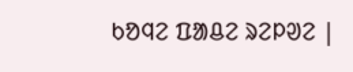ᱠᱚᱧᱮ ᱯᱟᱪᱮ ᱨᱮᱞᱣᱮ |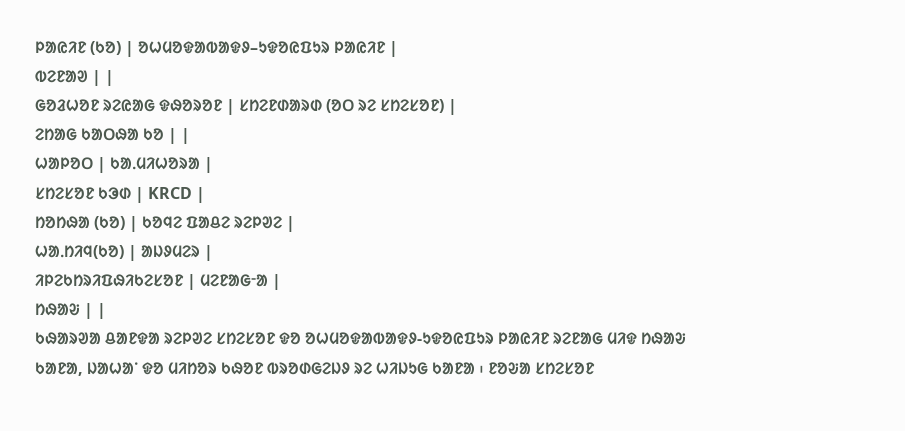ᱞᱟᱭᱤᱱ (ᱠᱚ) | ᱚᱦᱢᱚᱫᱟᱵᱟᱫᱽ–ᱩᱫᱚᱭᱯᱩᱨ ᱞᱟᱭᱤᱱ |
ᱵᱮᱱᱟᱣ | |
ᱜᱚᱲᱦᱚᱱ ᱨᱮᱭᱟᱜ ᱫᱷᱚᱨᱚᱱ | ᱥᱴᱮᱱᱰᱟᱨᱰ (ᱚᱛ ᱨᱮ ᱥᱴᱮᱥᱚᱱ) |
ᱮᱴᱟᱜ ᱠᱟᱛᱷᱟ ᱠᱚ | |
ᱦᱟᱞᱚᱛ | ᱠᱟᱹᱢᱤᱦᱚᱨᱟ |
ᱥᱴᱮᱥᱚᱱ ᱠᱳᱰ | KRCD |
ᱴᱚᱴᱷᱟ (ᱠᱚ) | ᱠᱚᱧᱮ ᱯᱟᱪᱮ ᱨᱮᱞᱣᱮ |
ᱦᱟᱹᱴᱤᱧ(ᱠᱚ) | ᱟᱡᱽᱢᱮᱨ |
ᱤᱞᱮᱠᱴᱨᱤᱯᱷᱤᱠᱮᱥᱚᱱ | ᱢᱮᱱᱟᱜᱼᱟ |
ᱴᱷᱟᱶ | |
ᱠᱷᱟᱨᱣᱟ ᱪᱟᱱᱫᱟ ᱨᱮᱞᱣᱮ ᱥᱴᱮᱥᱚᱱ ᱫᱚ ᱚᱦᱢᱚᱫᱟᱵᱟᱫᱽ-ᱩᱫᱚᱭᱯᱩᱨ ᱞᱟᱭᱤᱱ ᱨᱮᱱᱟᱜ ᱢᱤᱫ ᱴᱷᱟᱶ ᱠᱟᱱᱟ, ᱡᱟᱦᱟᱸ ᱫᱚ ᱢᱤᱴᱚᱨ ᱠᱷᱚᱱ ᱵᱨᱚᱰᱜᱮᱡᱽ ᱨᱮ ᱦᱤᱡᱩᱜ ᱠᱟᱱᱟ ᱾ ᱱᱚᱶᱟ ᱥᱴᱮᱥᱚᱱ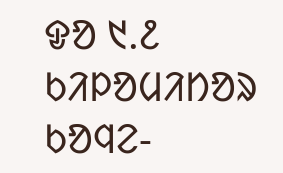ᱫᱚ ᱑.᱒ ᱠᱤᱞᱚᱢᱤᱴᱚᱨ ᱠᱚᱧᱮ-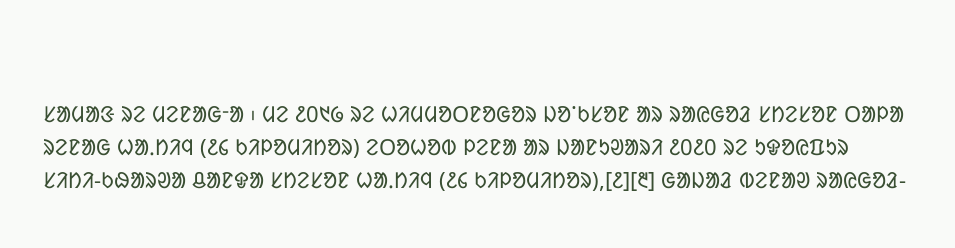ᱥᱟᱢᱟᱝ ᱨᱮ ᱢᱮᱱᱟᱜᱼᱟ ᱾ ᱢᱮ ᱒᱐᱑᱙ ᱨᱮ ᱦᱤᱢᱢᱚᱛᱱᱚᱜᱚᱨ ᱡᱚᱸᱠᱥᱚᱱ ᱟᱨ ᱨᱟᱭᱜᱚᱲ ᱥᱴᱮᱥᱚᱱ ᱛᱟᱞᱟ ᱨᱮᱱᱟᱜ ᱦᱟᱹᱴᱤᱧ (᱒᱔ ᱠᱤᱞᱚᱢᱤᱴᱚᱨ) ᱮᱛᱚᱦᱚᱵ ᱞᱮᱱᱟ ᱟᱨ ᱡᱟᱱᱩᱣᱟᱨᱤ ᱒᱐᱒᱐ ᱨᱮ ᱩᱫᱚᱭᱯᱩᱨ ᱥᱤᱴᱤ-ᱠᱷᱟᱨᱣᱟ ᱪᱟᱱᱫᱟ ᱥᱴᱮᱥᱚᱱ ᱦᱟᱹᱴᱤᱧ (᱒᱔ ᱠᱤᱞᱚᱢᱤᱴᱚᱨ),[᱒][᱓] ᱜᱟᱡᱟᱲ ᱵᱮᱱᱟᱣ ᱨᱟᱭᱜᱚᱲ-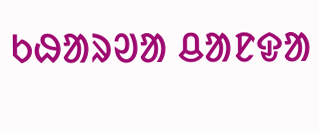ᱠᱷᱟᱨᱣᱟ ᱪᱟᱱᱫᱟ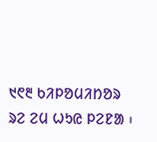᱑᱖᱓ ᱠᱤᱞᱚᱢᱤᱴᱚᱨ ᱨᱮ ᱮᱢ ᱦᱩᱭ ᱞᱮᱱᱟ ᱾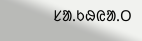ᱥᱟᱹᱠᱷᱭᱟᱹᱛ